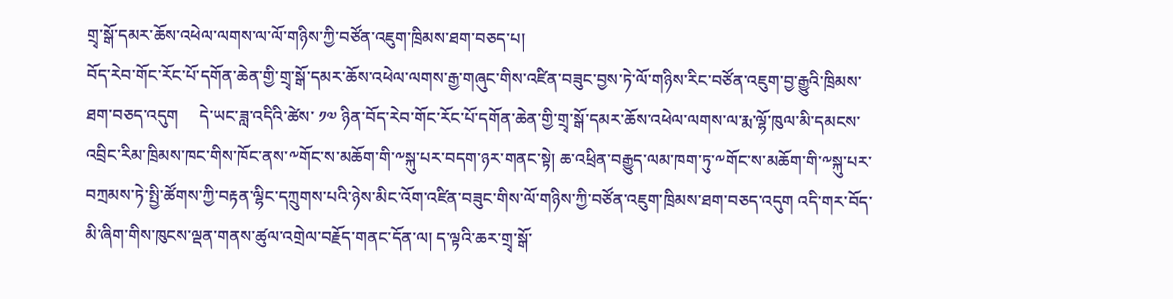གྲྭ་སྒོ་དམར་ཆོས་འཕེལ་ལགས་ལ་ལོ་གཉིས་ཀྱི་བཙོན་འཇུག་ཁྲིམས་ཐག་བཅད་པ།
བོད་རེབ་གོང་རོང་པོ་དགོན་ཆེན་གྱི་གྲྭ་སྒོ་དམར་ཆོས་འཕེལ་ལགས་རྒྱ་གཞུང་གིས་འཛིན་བཟུང་བྱས་ཏེ་ལོ་གཉིས་རིང་བཙོན་འཇུག་བྱ་རྒྱུའི་ཁྲིམས་ཐག་བཅད་འདུག     དེ་ཡང་ཟླ་འདིའི་ཚེས་ ༡༧ ཉིན་བོད་རེབ་གོང་རོང་པོ་དགོན་ཆེན་གྱི་གྲྭ་སྒོ་དམར་ཆོས་འཕེལ་ལགས་ལ་རྨ་ལྷོ་ཁུལ་མི་དམངས་འབྲིང་རིམ་ཁྲིམས་ཁང་གིས་ཁོང་ནས་༸གོང་ས་མཆོག་གི་༸སྐུ་པར་བདག་ཉར་གནང་སྟེ། ཆ་འཕྲིན་བརྒྱུད་ལམ་ཁག་ཏུ་༸གོང་ས་མཆོག་གི་༸སྐུ་པར་བཀྲམས་ཏེ་སྤྱི་ཚོགས་ཀྱི་བརྟན་ལྷིང་དཀྲུགས་པའི་ཉེས་མིང་འོག་འཛིན་བཟུང་གིས་ལོ་གཉིས་ཀྱི་བཙོན་འཇུག་ཁྲིམས་ཐག་བཅད་འདུག འདི་གར་བོད་མི་ཞིག་གིས་ཁུངས་ལྡན་གནས་ཚུལ་འགྲེལ་བརྗོད་གནང་དོན་ལ། ད་ལྟའི་ཆར་གྲྭ་སྒོ་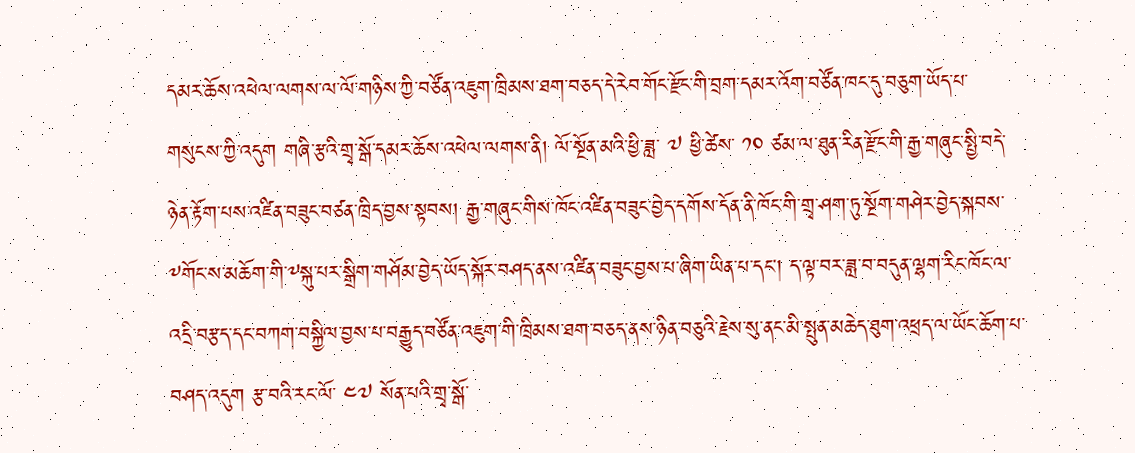དམར་ཆོས་འཕེལ་ལགས་ལ་ལོ་གཉིས་ཀྱི་བཙོན་འཇུག་ཁྲིམས་ཐག་བཅད་དེ་རེབ་གོང་རྫོང་གི་བྲག་དམར་འོག་བཙོན་ཁང་དུ་བཅུག་ཡོད་པ་གསུངས་ཀྱི་འདུག གཞི་རྩའི་གྲྭ་སྒོ་དམར་ཆོས་འཕེལ་ལགས་ནི། ལོ་སྔོན་མའི་ཕྱི་ཟླ་ ༧ ཕྱི་ཚེས་ ༡༠ ཙམ་ལ་ཐུན་རིན་རྫོང་གི་རྒྱ་གཞུང་སྤྱི་བདེ་ཉེན་རྟོག་པས་འཛིན་བཟུང་བཙན་ཁྲིད་བྱས་སྟབས། རྒྱ་གཞུང་གིས་ཁོང་འཛིན་བཟུང་བྱེད་དགོས་དོན་ནི་ཁོང་གི་གྲྭ་ཤག་ཏུ་སྔོག་གཤེར་བྱེད་སྐབས་༸གོང་ས་མཆོག་གི་༸སྐུ་པར་སྒྲིག་གཤོམ་བྱེད་ཡོད་སྐོར་བཤད་ནས་འཛིན་བཟུང་བྱས་པ་ཞིག་ཡིན་པ་དང། ད་ལྟ་བར་ཟླ་བ་བདུན་ལྷག་རིང་ཁོང་ལ་འདྲི་བརྩད་དང་བཀག་བསྐྱིལ་བྱས་པ་བརྒྱུད་བཙོན་འཇུག་གི་ཁྲིམས་ཐག་བཅད་ནས་ཉིན་བཅུའི་རྗེས་སུ་ནང་མི་སྤུན་མཆེད་ཐུག་འཕྲད་ལ་ཡོང་ཆོག་པ་བཤད་འདུག རྩ་བའི་རང་ལོ་ ༤༧ སོན་པའི་གྲྭ་སྒོ་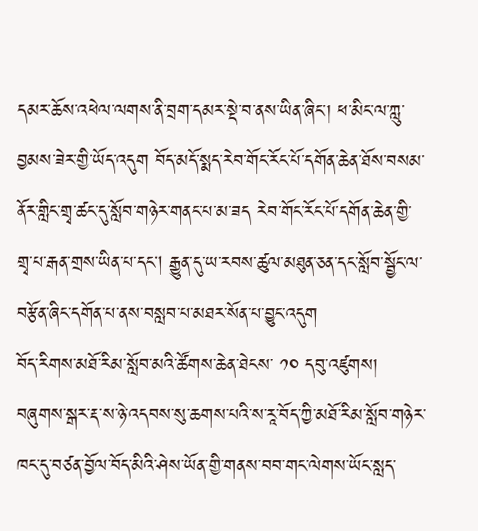དམར་ཆོས་འཕེལ་ལགས་ནི་བྲག་དམར་སྡེ་བ་ནས་ཡིན་ཞིང་། ཕ་མིང་ལ་ཀླུ་བྱམས་ཟེར་གྱི་ཡོད་འདུག བོད་མདོ་སྨད་རེབ་གོང་རོང་པོ་དགོན་ཆེན་ཐོས་བསམ་ནོར་གླིང་གྲྭ་ཚང་དུ་སློབ་གཉེར་གནང་པ་མ་ཟད རེབ་གོང་རོང་པོ་དགོན་ཆེན་གྱི་གྲྭ་པ་རྒན་གྲས་ཡིན་པ་དང། རྒྱུན་དུ་ཡ་རབས་ཚུལ་མཐུན་ཅན་དང་སློབ་སྦྱོང་ལ་བརྩོན་ཞིང་དགོན་པ་ནས་བསླབ་པ་མཐར་སོན་པ་བྱུང་འདུག
བོད་རིགས་མཐོ་རིམ་སློབ་མའི་ཚོགས་ཆེན་ཐེངས་ ༡༠ དབུ་འཛུགས།
བཞུགས་སྒར་རྡ་ས་ཉེ་འདབས་སུ་ཆགས་པའི་ས་རཱ་བོད་ཀྱི་མཐོ་རིམ་སློབ་གཉེར་ཁང་དུ་བཙན་བྱོལ་བོད་མིའི་ཤེས་ཡོན་གྱི་གནས་བབ་གང་ལེགས་ཡོང་སླད་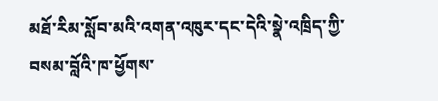མཐོ་རིམ་སློབ་མའི་འགན་འཁུར་དང་དེའི་སྣེ་འཁྲིད་ཀྱི་བསམ་བློའི་ཁ་ཕྱོགས་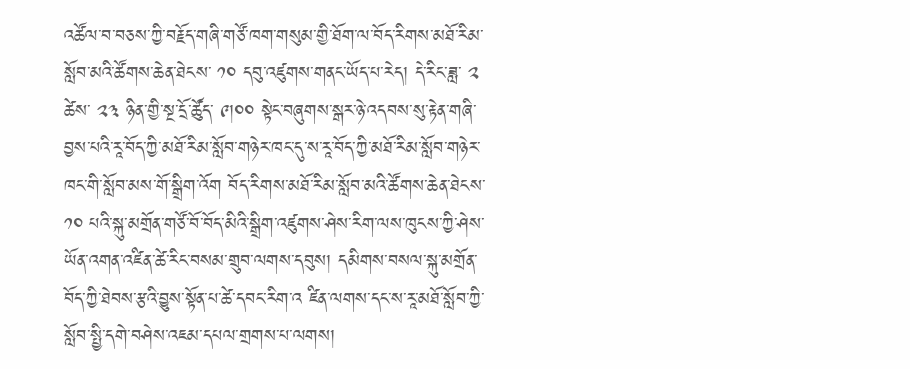འཚོལ་བ་བཅས་ཀྱི་བརྗོད་གཞི་གཙོ་ཁག་གསུམ་གྱི་ཐོག་ལ་བོད་རིགས་མཐོ་རིམ་སློབ་མའི་ཚོགས་ཆེན་ཐེངས་ ༡༠ དབུ་འཛུགས་གནང་ཡོད་པ་རེད། དེ་རིང་ཟླ་ ༢ ཚེས་ ༢༣ ཉིན་གྱི་སྔ་དྲོ་ཚོུད་ ༩།༠༠ སྟེང་བཞུགས་སྒར་ཉེ་འདབས་སུ་རྟེན་གཞི་བྱས་པའི་རཱ་བོད་ཀྱི་མཐོ་རིམ་སློབ་གཉེར་ཁང་དུ་ས་རཱ་བོད་ཀྱི་མཐོ་རིམ་སློབ་གཉེར་ཁང་གི་སློབ་མས་གོ་སྒྲིག་འོག བོད་རིགས་མཐོ་རིམ་སློབ་མའི་ཚོགས་ཆེན་ཐེངས་ ༡༠ པའི་སྐུ་མགྲོན་གཙོ་བོ་བོད་མིའི་སྒྲིག་འཛུགས་ཤེས་རིག་ལས་ཁུངས་ཀྱི་ཤེས་ཡོན་འགན་འཛིན་ཚེ་རིང་བསམ་གྲུབ་ལགས་དབུས། དམིགས་བསལ་སྐུ་མགྲོན་བོད་ཀྱི་ཐེབས་རྩའི་བྱུས་སྟོན་པ་ཚེ་དབང་རིག་འ ཛིན་ལགས་དང་ས་རཱ་མཐོ་སློབ་ཀྱི་སློབ་སྤྱི་དགེ་བཤེས་འཇམ་དཔལ་གྲགས་པ་ལགས།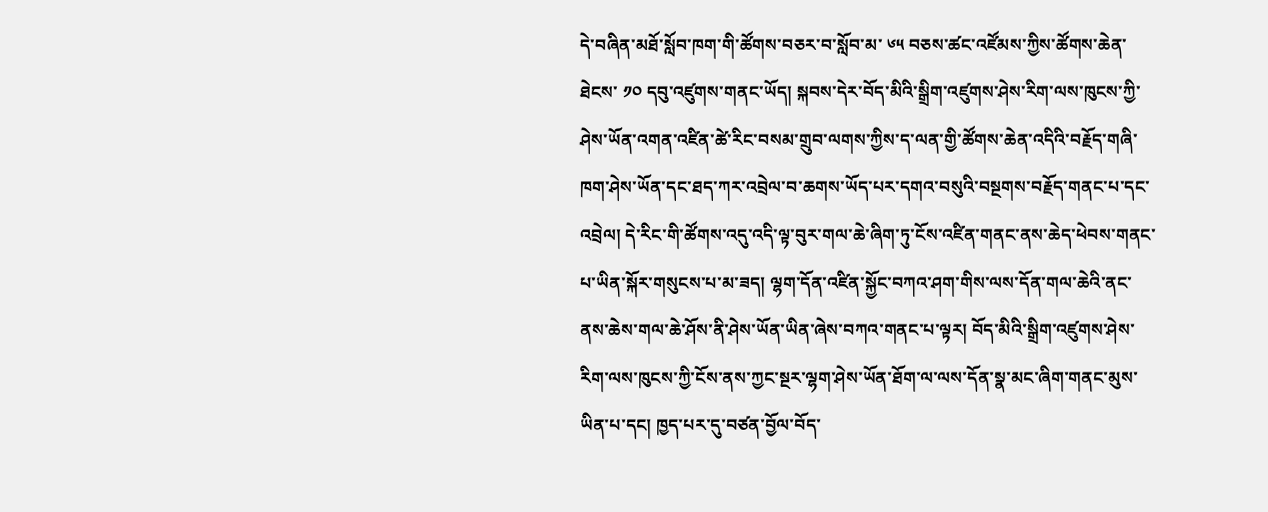དེ་བཞིན་མཐོ་སློབ་ཁག་གི་ཚོགས་བཅར་བ་སློབ་མ་ ༦༥ བཅས་ཚང་འཛོམས་ཀྱིས་ཚོགས་ཆེན་ཐེངས་ ༡༠ དབུ་འཛུགས་གནང་ཡོད། སྐབས་དེར་བོད་མིའི་སྒྲིག་འཛུགས་ཤེས་རིག་ལས་ཁུངས་ཀྱི་ཤེས་ཡོན་འགན་འཛིན་ཚེ་རིང་བསམ་གྲུབ་ལགས་ཀྱིས་ད་ལན་གྱི་ཚོགས་ཆེན་འདིའི་བརྗོད་གཞི་ཁག་ཤེས་ཡོན་དང་ཐད་ཀར་འབྲེལ་བ་ཆགས་ཡོད་པར་དགའ་བསུའི་བསྔགས་བརྗོད་གནང་པ་དང་འབྲེལ། དེ་རིང་གི་ཚོགས་འདུ་འདི་ལྟ་བུར་གལ་ཆེ་ཞིག་ཏུ་ངོས་འཛིན་གནང་ནས་ཆེད་ཕེབས་གནང་པ་ཡིན་སྐོར་གསུངས་པ་མ་ཟད། ལྷག་དོན་འཛིན་སྐྱོང་བཀའ་ཤག་གིས་ལས་དོན་གལ་ཆེའི་ནང་ནས་ཆེས་གལ་ཆེ་ཤོས་ནི་ཤེས་ཡོན་ཡིན་ཞེས་བཀའ་གནང་པ་ལྟར། བོད་མིའི་སྒྲིག་འཛུགས་ཤེས་རིག་ལས་ཁུངས་ཀྱི་ངོས་ནས་ཀྱང་སྔར་ལྷག་ཤེས་ཡོན་ཐོག་ལ་ལས་དོན་སྣ་མང་ཞིག་གནང་མུས་ཡིན་པ་དང། ཁྱད་པར་དུ་བཙན་བྱོལ་བོད་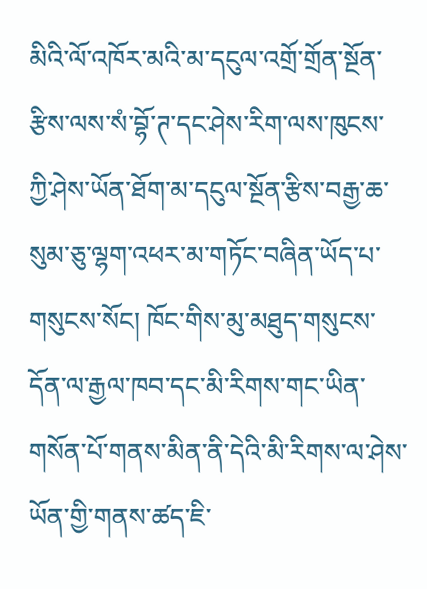མིའི་ལོ་འཁོར་མའི་མ་དངུལ་འགྲོ་གྲོན་སྔོན་རྩིས་ལས་སཾ་བྷོ་ཊ་དང་ཤེས་རིག་ལས་ཁུངས་ཀྱི་ཤེས་ཡོན་ཐོག་མ་དངུལ་སྔོན་རྩིས་བརྒྱ་ཆ་སུམ་ཅུ་ལྷག་འཕར་མ་གཏོང་བཞིན་ཡོད་པ་གསུངས་སོང། ཁོང་གིས་མུ་མཐུད་གསུངས་དོན་ལ་རྒྱལ་ཁབ་དང་མི་རིགས་གང་ཡིན་གསོན་པོ་གནས་མིན་ནི་དེའི་མི་རིགས་ལ་ཤེས་ཡོན་གྱི་གནས་ཚད་ཇི་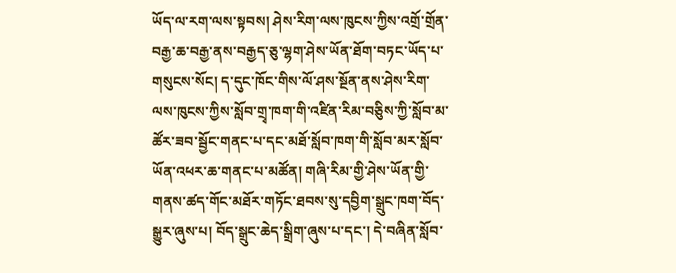ཡོད་ལ་རག་ལས་སྟབས། ཤེས་རིག་ལས་ཁུངས་ཀྱིས་འགྲོ་གྲོན་བརྒྱ་ཆ་བརྒྱ་ནས་བརྒྱད་ཅུ་ལྷག་ཤེས་ཡོན་ཐོག་བཏང་ཡོད་པ་གསུངས་སོང། ད་དུང་ཁོང་གིས་ལོ་ཤས་སྔོན་ནས་ཤེས་རིག་ལས་ཁུངས་ཀྱིས་སློབ་གྲྭ་ཁག་གི་འཛིན་རིམ་བཅིུས་ཀྱི་སློབ་མ་ཚོར་ཟབ་སྦྱོང་གནང་པ་དང་མཐོ་སློབ་ཁག་གི་སློབ་མར་སློབ་ཡོན་འཕར་ཆ་གནང་པ་མཚོན། གཞི་རིམ་གྱི་ཤེས་ཡོན་གྱི་གནས་ཚད་གོང་མཐོར་གཏོང་ཐབས་སུ་དབྱིག་སྒྲུང་ཁག་བོད་སྒྱུར་ཞུས་པ། བོད་སྒྲུང་ཆེད་སྒྲིག་ཞུས་པ་དང་། དེ་བཞིན་སློབ་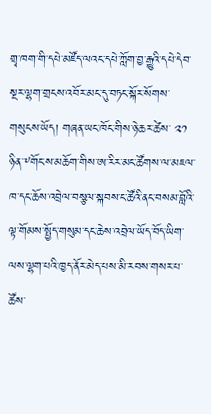གྲྭ་ཁག་གི་དཔེ་མཛོད་ལའང་དཔེ་ཀློག་བྱ་རྒྱུའི་དཔེ་དེབ་སྔར་ལྷག་གྲངས་འབོར་མང་དུ་བཏང་སྐོར་སོགས་གསུངས་ཡོད། གཞན་ཡང་ཁོང་གིས་ཉེ་ཆར་ཚེས་ ༢༡ ཉིན་༸གོང་ས་མཆོག་གིས་ཨ་རིར་མང་ཚོགས་ལ་མཇལ་ཁ་དང་ཆོས་འབྲེལ་བསྩལ་སྐབས་ང་ཚོའི་ནང་བསམ་བློའི་ལྟ་གོམས་སྤྱོད་གསུམ་དང་ཆེས་འབྲེལ་ཡོད་བོད་ཡིག་ལས་ལྷག་པའི་ཁྱད་ནོར་མེད་པས་མི་རབས་གསར་པ་ཚོས་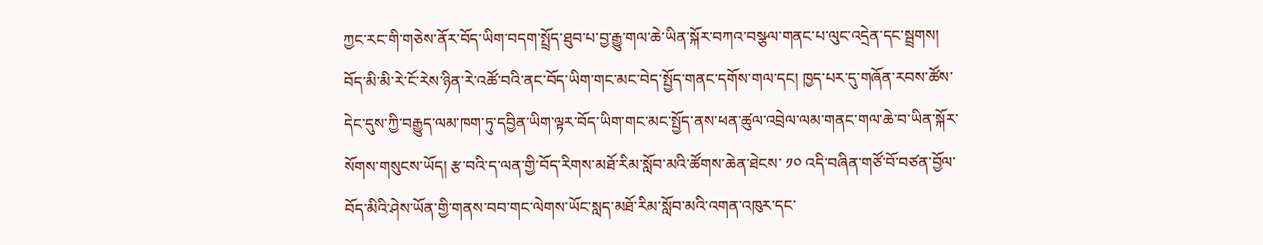ཀྱང་རང་གི་གཅེས་ནོར་བོད་ཡིག་བདག་སྤྲོད་ཐུབ་པ་བྱ་རྒྱུ་གལ་ཆེ་ཡིན་སྐོར་བཀའ་བསྩལ་གནང་པ་ལུང་འདྲེན་དང་སྦྲགས། བོད་མི་མི་རེ་ངོ་རེས་ཉིན་རེ་འཚོ་བའི་ནང་བོད་ཡིག་གང་མང་བེད་སྤྱོད་གནང་དགོས་གལ་དང། ཁྱད་པར་དུ་གཞོན་རབས་ཚོས་དེང་དུས་ཀྱི་བརྒྱུད་ལམ་ཁག་ཏུ་དབྱིན་ཡིག་ལྟར་བོད་ཡིག་གང་མང་སྤྱོད་ནས་ཕན་ཚུལ་འབྲེལ་ལམ་གནང་གལ་ཆེ་བ་ཡིན་སྐོར་སོགས་གསུངས་ཡོད། རྩ་བའི་ད་ལན་གྱི་བོད་རིགས་མཐོ་རིམ་སློབ་མའི་ཚོགས་ཆེན་ཐེངས་ ༡༠ འདི་བཞིན་གཙོ་བོ་བཙན་བྱོལ་བོད་མིའི་ཤེས་ཡོན་གྱི་གནས་བབ་གང་ལེགས་ཡོང་སླད་མཐོ་རིམ་སློབ་མའི་འགན་འཁུར་དང་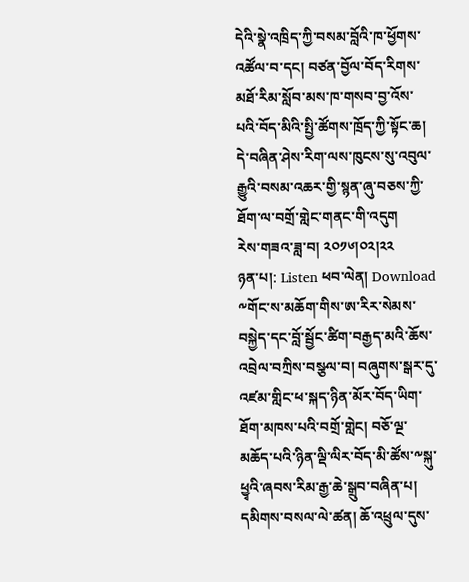དེའི་སྣེ་འཁྲིད་ཀྱི་བསམ་བློའི་ཁ་ཕྱོགས་འཚོལ་བ་དང། བཙན་བྱོལ་བོད་རིགས་མཐོ་རིམ་སློབ་མས་ཁ་གསབ་བྱ་འོས་པའི་བོད་མིའི་སྤྱི་ཚོགས་ཁྲོད་ཀྱི་སྟོང་ཆ། དེ་བཞིན་ཤེས་རིག་ལས་ཁུངས་སུ་འབུལ་རྒྱུའི་བསམ་འཆར་གྱི་སྙན་ཞུ་བཅས་ཀྱི་ཐོག་ལ་བགྲོ་གླེང་གནང་གི་འདུག
རེས་གཟའ་ཟླ་བ། ༢༠༡༦།༠༢།༢༢
ཉན་པ།: Listen ཕབ་ལེན། Download ༸གོང་ས་མཆོག་གིས་ཨ་རིར་སེམས་བསྐྱེད་དང་བློ་སྦྱོང་ཚིག་བརྒྱད་མའི་ཆོས་འབྲེལ་བཀྲིས་བསྩལ་བ། བཞུགས་སྒར་དུ་འཛམ་གླིང་ཕ་སྐད་ཉིན་མོར་བོད་ཡིག་ཐོག་མཁས་པའི་བགྲོ་གླེང། བཅོ་ལྔ་མཆོད་པའི་ཉིན་ལྡི་ལིར་བོད་མི་ཚོས་༸སྐུ་ཕྱྭའི་ཞབས་རིམ་རྒྱ་ཆེ་སྒྲུབ་བཞིན་པ། དམིགས་བསལ་ལེ་ཚན། ཆོ་འཕྲུལ་དུས་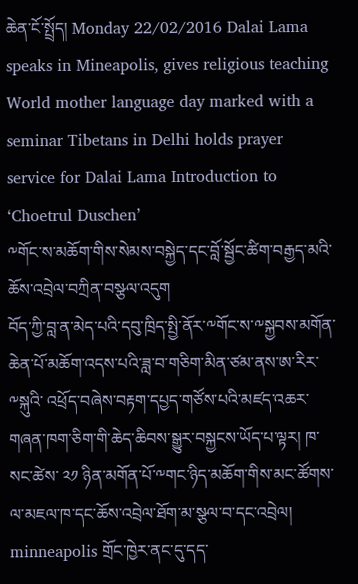ཆེན་ངོ་སྤྲོད། Monday 22/02/2016 Dalai Lama speaks in Mineapolis, gives religious teaching World mother language day marked with a seminar Tibetans in Delhi holds prayer service for Dalai Lama Introduction to ‘Choetrul Duschen’
༸གོང་ས་མཆོག་གིས་སེམས་བསྐྱེད་དང་བློ་སྦྱོང་ཚིག་བརྒྱད་མའི་ཆོས་འབྲེལ་བཀྲིན་བསྩལ་འདུག
བོད་ཀྱི་བླ་ན་མེད་པའི་དབུ་ཁྲིད་སྤྱི་ནོར་༸གོང་ས་༸སྐྱབས་མགོན་ཆེན་པོ་མཆོག་འདས་པའི་ཟླ་བ་གཅིག་མིན་ཙམ་ནས་ཨ་རིར་༸སྐུའི་ འཕྲོད་བཞེས་བརྟག་དཔྱད་གཙོས་པའི་མཛད་འཆར་གཞན་ཁག་ཅིག་གི་ཆེད་ཆིབས་སྒྱུར་བསྐྱངས་ཡོད་པ་ལྟར། ཁ་སང་ཚེས་ ༢༡ ཉིན་མགོན་པོ་༸གང་ཉིད་མཆོག་གིས་མང་ཚོགས་ལ་མཇལ་ཁ་དང་ཆོས་འབྲེལ་ཐོག་མ་སྩལ་བ་དང་འབྲེལ། minneapolis གྲོང་ཁྱེར་ནང་དུ་དད་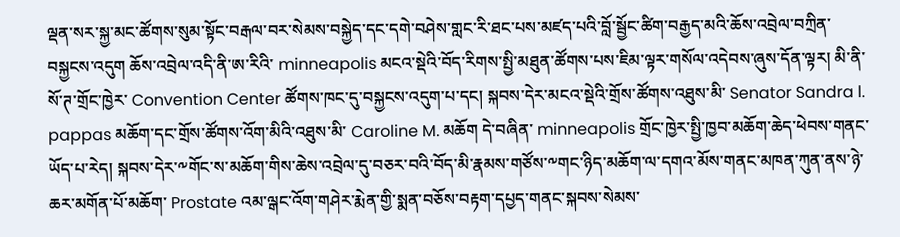ལྡན་སར་སྐྱ་མང་ཚོགས་སུམ་སྟོང་བརྒལ་བར་སེམས་བསྐྱེད་དང་དགེ་བཤེས་གླང་རི་ཐང་པས་མཛད་པའི་བློ་སྦྱོང་ཚིག་བརྒྱད་མའི་ཆོས་འབྲེལ་བཀྲིན་བསྐྱངས་འདུག ཆོས་འབྲེལ་འདི་ནི་ཨ་རིའི་ minneapolis མངའ་སྡེའི་བོད་རིགས་སྤྱི་མཐུན་ཚོགས་པས་ཇིམ་ལྟར་གསོལ་འདེབས་ཞུས་དོན་ལྟར། མི་ནི་སོ་ཊ་གྲོང་ཁྱེར་ Convention Center ཚོགས་ཁང་དུ་བསྐྱངས་འདུག་པ་དང། སྐབས་དེར་མངའ་སྡེའི་གྲོས་ཚོགས་འཐུས་མི་ Senator Sandra l. pappas མཆོག་དང་གྲོས་ཚོགས་འོག་མིའི་འཐུས་མི་ Caroline M. མཆོག དེ་བཞིན་ minneapolis གྲོང་ཁྱེར་སྤྱི་ཁྱབ་མཆོག་ཆེད་ཕེབས་གནང་ཡོད་པ་རེད། སྐབས་དེར་༸གོང་ས་མཆོག་གིས་ཆེས་འབྲེལ་དུ་བཅར་བའི་བོད་མི་རྣམས་གཙོས་༸གང་ཉིད་མཆོག་ལ་དགའ་མོས་གནང་མཁན་ཀུན་ནས་ཉེ་ཆར་མགོན་པོ་མཆོག་ Prostate འམ་ལྒང་འོག་གཤེར་རྨེན་གྱི་སྨན་བཅོས་བརྟག་དཔྱད་གནང་སྐབས་སེམས་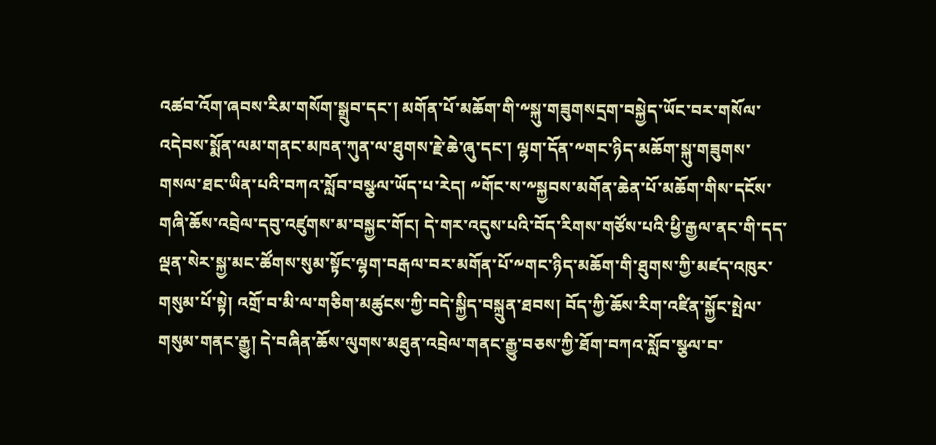འཚབ་འོག་ཞབས་རིམ་གསོག་སྒྲུབ་དང་། མགོན་པོ་མཆོག་གི་༸སྐུ་གཟུགསདྲག་བསྐྱེད་ཡོང་བར་གསོལ་འདེབས་སྨོན་ལམ་གནང་མཁན་ཀུན་ལ་ཐུགས་རྗེ་ཆེ་ཞུ་དང་། ལྷག་དོན་༸གང་ཉིད་མཆོག་སྐུ་གཟུགས་གསལ་ཐང་ཡིན་པའི་བཀའ་སློབ་བསྩལ་ཡོད་པ་རེད། ༸གོང་ས་༸སྐྱབས་མགོན་ཆེན་པོ་མཆོག་གིས་དངོས་གཞི་ཆོས་འབྲེལ་དབུ་འཛུགས་མ་བསྐྱང་གོང། དེ་གར་འདུས་པའི་བོད་རིགས་གཙོས་པའི་ཕྱི་རྒྱལ་ནང་གི་དད་ལྡན་སེར་སྐྱ་མང་ཚོགས་སུམ་སྟོང་ལྷག་བརྒལ་བར་མགོན་པོ་༸གང་ཉིད་མཆོག་གི་ཐུགས་ཀྱི་མཛད་འཁུར་གསུམ་པོ་སྟེ། འགྲོ་བ་མི་ལ་གཅིག་མཚུངས་ཀྱི་བདེ་སྐྱིད་བསྐྲུན་ཐབས། བོད་ཀྱི་ཆོས་རིག་འཛིན་སྐྱོང་སྤེལ་གསུམ་གནང་རྒྱུ། དེ་བཞིན་ཆོས་ལུགས་མཐུན་འབྲེལ་གནང་རྒྱུ་བཅས་ཀྱི་ཐོག་བཀའ་སློབ་སྩལ་བ་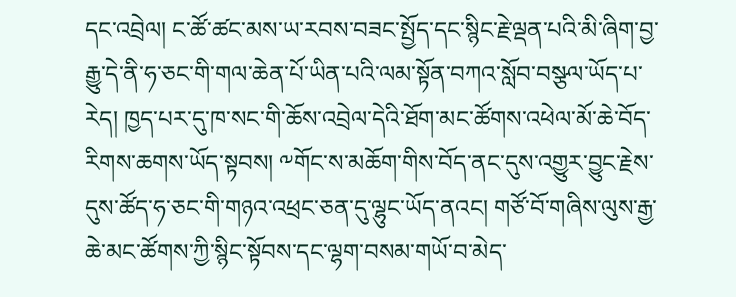དང་འབྲེལ། ང་ཚོ་ཚང་མས་ཡ་རབས་བཟང་སྤྱོད་དང་སྙིང་རྗེ་ལྡན་པའི་མི་ཞིག་བྱ་རྒྱུ་དེ་ནི་ཧ་ཅང་གི་གལ་ཆེན་པོ་ཡིན་པའི་ལམ་སྟོན་བཀའ་སློབ་བསྩལ་ཡོད་པ་རེད། ཁྱད་པར་དུ་ཁ་སང་གི་ཆོས་འབྲེལ་དེའི་ཐོག་མང་ཚོགས་འཕེལ་མོ་ཆེ་བོད་རིགས་ཆགས་ཡོད་སྟབས། ༸གོང་ས་མཆོག་གིས་བོད་ནང་དུས་འགྱུར་བྱུང་རྗེས་དུས་ཚོད་ཧ་ཅང་གི་གཉའ་འཕྲང་ཅན་དུ་ལྷུང་ཡོད་ནའང། གཙོ་བོ་གཞིས་ལུས་རྒྱ་ཆེ་མང་ཚོགས་ཀྱི་སྙིང་སྟོབས་དང་ལྷག་བསམ་གཡོ་བ་མེད་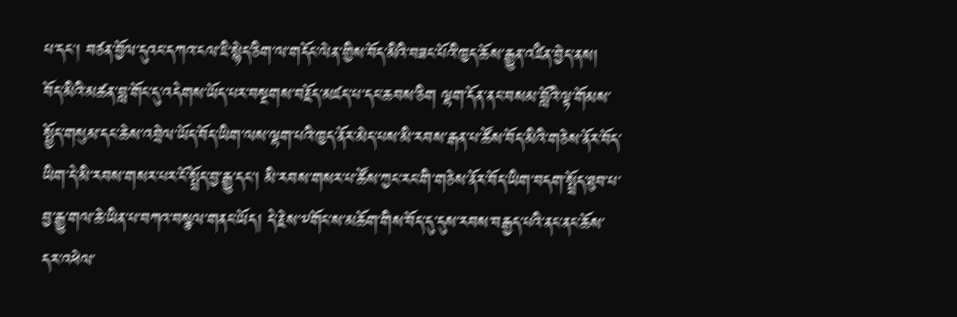པ་དང། བཙན་བྱོལ་དུའང་དཀའ་ངལ་ཇི་སྙེད་ཅིག་ལ་གདོང་ལེན་གྱིས་བོད་མིའི་བཟང་པོའི་ཁྱད་ཆོས་རྒྱུན་འཛིན་བྱེད་ནས། བོད་མིའི་མཚན་བླ་གོང་དུ་འདེགས་ཡོད་པར་བསྔགས་བརྗོད་མཛད་པ་དང་ཆབས་ཅིག ལྷག་དོན་ནང་བསམ་བློའི་ལྟ་གོམས་སྤྱོད་གསུམ་དང་ཆེས་འབྲེལ་ཡོད་བོད་ཡིག་ལས་ལྷག་པའི་ཁྱད་ནོར་མེད་པས་མི་རབས་རྒན་པ་ཚོས་བོད་མིའི་གཅེས་ནོར་བོད་ཡིག་དེ་མི་རབས་གསར་པར་ངོ་སྤྲོད་བྱ་རྒྱུ་དང་། མི་རབས་གསར་པ་ཚོས་ཀྱང་རང་གི་གཅེས་ནོར་བོད་ཡིག་བདག་སྤྲོད་ཐུབ་པ་བྱ་རྒྱུ་གལ་ཆེ་ཡིན་པ་བཀའ་བསྩལ་གནང་ཡོད། དེ་རྗེས་༸གོང་ས་མཆོག་གིས་བོད་དུ་དུས་རབས་བརྒྱད་པའི་ནང་ནང་ཆོས་དར་འཕེལ་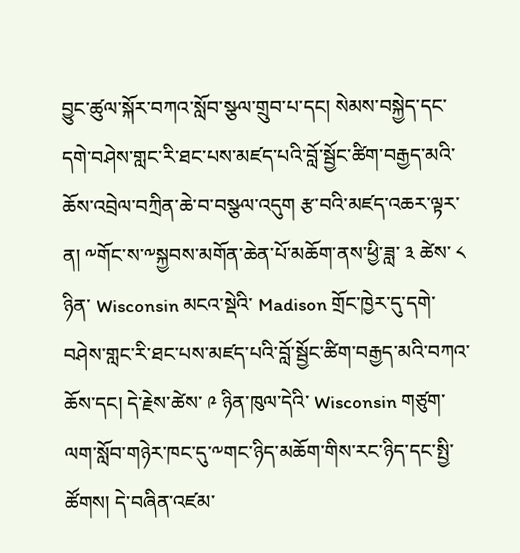བྱུང་ཚུལ་སྐོར་བཀའ་སློབ་སྩལ་གྲུབ་པ་དང། སེམས་བསྐྱེད་དང་དགེ་བཤེས་གླང་རི་ཐང་པས་མཛད་པའི་བློ་སྦྱོང་ཚིག་བརྒྱད་མའི་ཆོས་འབྲེལ་བཀྲིན་ཆེ་བ་བསྩལ་འདུག རྩ་བའི་མཛད་འཆར་ལྟར་ན། ༸གོང་ས་༸སྐྱབས་མགོན་ཆེན་པོ་མཆོག་ནས་ཕྱི་ཟླ་ ༣ ཚེས་ ༨ ཉིན་ Wisconsin མངའ་སྡེའི་ Madison གྲོང་ཁྱེར་དུ་དགེ་བཤེས་གླང་རི་ཐང་པས་མཛད་པའི་བློ་སྦྱོང་ཚིག་བརྒྱད་མའི་བཀའ་ཆོས་དང། དེ་རྗེས་ཚེས་ ༩ ཉིན་ཁུལ་དེའི་ Wisconsin གཙུག་ལག་སློབ་གཉེར་ཁང་དུ་༸གང་ཉིད་མཆོག་གིས་རང་ཉིད་དང་སྤྱི་ཚོགས། དེ་བཞིན་འཛམ་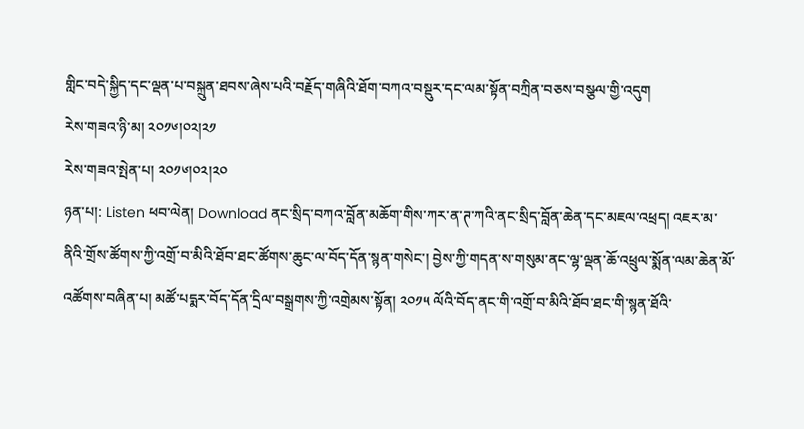གླིང་བདེ་སྐྱིད་དང་ལྡན་པ་བསྐྲུན་ཐབས་ཞེས་པའི་བརྗོད་གཞིའི་ཐོག་བཀའ་བསྡུར་དང་ལམ་སྟོན་བཀྲིན་བཅས་བསྩལ་གྱི་འདུག
རེས་གཟའ་ཉི་མ། ༢༠༡༦།༠༢།༢༡
རེས་གཟའ་སྤེན་པ། ༢༠༡༦།༠༢།༢༠
ཉན་པ།: Listen ཕབ་ལེན། Download ནང་སྲིད་བཀའ་བློན་མཆོག་གིས་ཀར་ན་ཊ་ཀའི་ནང་སྲིད་བློན་ཆེན་དང་མཇལ་འཕྲད། འཇར་མ་ནིའི་གྲོས་ཚོགས་ཀྱི་འགྲོ་བ་མིའི་ཐོབ་ཐང་ཚོགས་ཆུང་ལ་བོད་དོན་སྙན་གསེང་། བྱེས་ཀྱི་གདན་ས་གསུམ་ནང་ལྷ་ལྡན་ཆོ་འཕྲུལ་སྨོན་ལམ་ཆེན་མོ་འཚོགས་བཞིན་པ། མཚོ་པདྨར་བོད་དོན་དྲིལ་བསྒྲགས་ཀྱི་འགྲེམས་སྟོན། ༢༠༡༥ ལོའི་བོད་ནང་གི་འགྲོ་བ་མིའི་ཐོབ་ཐང་གི་སྙན་ཐོའི་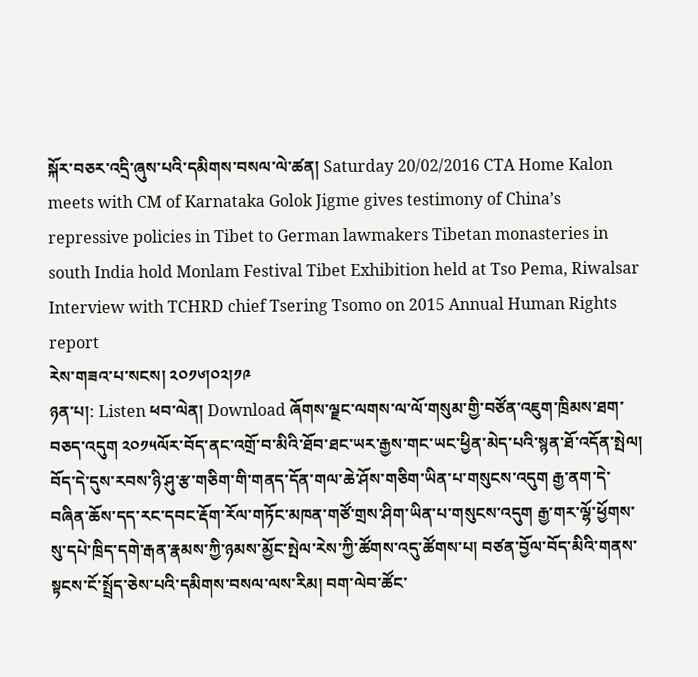སྐོར་བཅར་འདྲི་ཞུས་པའི་དམིགས་བསལ་ལེ་ཚན། Saturday 20/02/2016 CTA Home Kalon meets with CM of Karnataka Golok Jigme gives testimony of China’s repressive policies in Tibet to German lawmakers Tibetan monasteries in south India hold Monlam Festival Tibet Exhibition held at Tso Pema, Riwalsar Interview with TCHRD chief Tsering Tsomo on 2015 Annual Human Rights report
རེས་གཟའ་པ་སངས། ༢༠༡༦།༠༢།༡༩
ཉན་པ།: Listen ཕབ་ལེན། Download ཞོགས་ལྗང་ལགས་ལ་ལོ་གསུམ་གྱི་བཙོན་འཇུག་ཁྲིམས་ཐག་བཅད་འདུག ༢༠༡༥ལོར་བོད་ནང་འགྲོ་བ་མིའི་ཐོབ་ཐང་ཡར་རྒྱས་གང་ཡང་ཕྱིན་མེད་པའི་སྙན་ཐོ་འདོན་སྤེལ། བོད་དེ་དུས་རབས་ཉི་ཤུ་རྩ་གཅིག་གི་གནད་དོན་གལ་ཆེ་ཤོས་གཅིག་ཡིན་པ་གསུངས་འདུག རྒྱ་ནག་དེ་བཞིན་ཆོས་དད་རང་དབང་རྡོག་རོལ་གཏོང་མཁན་གཙོ་གྲས་ཤིག་ཡིན་པ་གསུངས་འདུག རྒྱ་གར་ལྷོ་ཕྱོགས་སུ་དཔེ་ཁྲིད་དགེ་རྒན་རྣམས་ཀྱི་ཉམས་མྱོང་སྤེལ་རེས་ཀྱི་ཚོགས་འདུ་ཚོགས་པ། བཙན་བྱོལ་བོད་མིའི་གནས་སྟངས་ངོ་སྤྲོད་ཅེས་པའི་དམིགས་བསལ་ལས་རིམ། བག་ལེབ་ཚོང་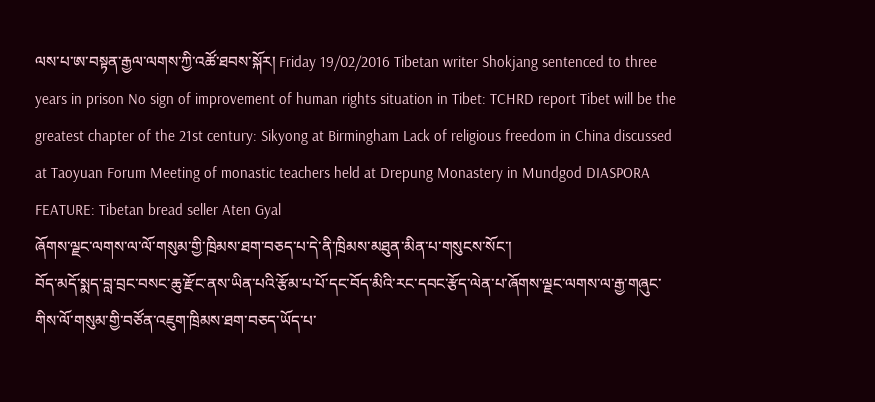ལས་པ་ཨ་བསྟན་རྒྱལ་ལགས་ཀྱི་འཚོ་ཐབས་སྐོར། Friday 19/02/2016 Tibetan writer Shokjang sentenced to three years in prison No sign of improvement of human rights situation in Tibet: TCHRD report Tibet will be the greatest chapter of the 21st century: Sikyong at Birmingham Lack of religious freedom in China discussed at Taoyuan Forum Meeting of monastic teachers held at Drepung Monastery in Mundgod DIASPORA FEATURE: Tibetan bread seller Aten Gyal
ཞོགས་ལྗང་ལགས་ལ་ལོ་གསུམ་གྱི་ཁྲིམས་ཐག་བཅད་པ་དེ་ནི་ཁྲིམས་མཐུན་མིན་པ་གསུངས་སོང་།
བོད་མདོ་སྨད་བླ་བྲང་བསང་ཆུ་རྫོང་ནས་ཡིན་པའི་རྩོམ་པ་པོ་དང་བོད་མིའི་རང་དབང་རྩོད་ལེན་པ་ཞོགས་ལྗང་ལགས་ལ་རྒྱ་གཞུང་གིས་ལོ་གསུམ་གྱི་བཙོན་འཇུག་ཁྲིམས་ཐག་བཅད་ཡོད་པ་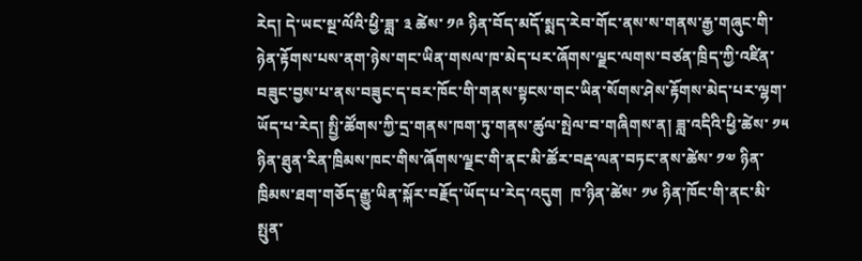རེད། དེ་ཡང་སྔ་ལོའི་ཕྱི་ཟླ་ ༣ ཚེས་ ༡༩ ཉིན་བོད་མདོ་སྨད་རེབ་གོང་ནས་ས་གནས་རྒྱ་གཞུང་གི་ཉེན་རྟོགས་པས་ནག་ཉེས་གང་ཡིན་གསལ་ཁ་མེད་པར་ཞོགས་ལྗང་ལགས་བཙན་ཁྲིད་ཀྱི་འཛིན་བཟུང་བྱས་པ་ནས་བཟུང་ད་བར་ཁོང་གི་གནས་སྟངས་གང་ཡིན་སོགས་ཤེས་རྟོགས་མེད་པར་ལྷག་ཡོད་པ་རེད། སྤྱི་ཚོགས་ཀྱི་དྲ་གནས་ཁག་ཏུ་གནས་ཚུལ་སྤེལ་བ་གཞིགས་ན། ཟླ་འདིའི་ཕྱི་ཚེས་ ༡༥ ཉིན་ཐུན་རིན་ཁྲིམས་ཁང་གིས་ཞོགས་ལྗང་གི་ནང་མི་ཚོར་བརྡ་ལན་བཏང་ནས་ཚེས་ ༡༧ ཉིན་ཁྲིམས་ཐག་གཅོད་རྒྱུ་ཡིན་སྐོར་བརྗོད་ཡོད་པ་རེད་འདུག  ཁ་ཉིན་ཚེས་ ༡༦ ཉིན་ཁོང་གི་ནང་མི་སྤུན་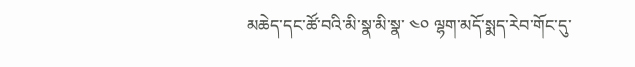མཆེད་དང་ཚོ་བའི་མི་སྣ་མི་སྣ་ ༤༠ ལྷག་མདོ་སྨད་རེབ་གོང་དུ་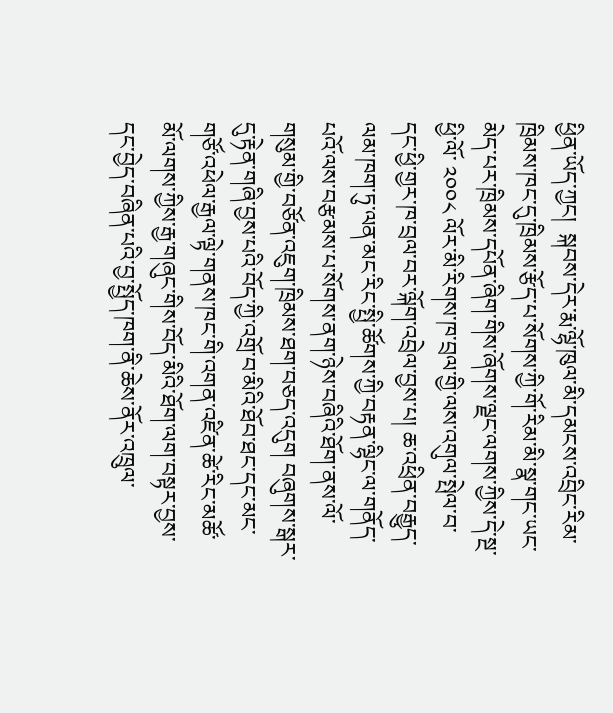ཕྱིན་ཡོད་ཀྱང།  སྐབས་དེར་རྨ་ལྷོ་ཁུལ་མི་དམངས་འབྲིང་རིམ་ཁྲིམས་ཁང་དུ་ཁྲིམས་རྩོད་པ་སོགས་ཀྱི་གོ་རིམ་མི་སྣ་གང་ཡང་མེད་པར་ཁྲིམས་དཔོན་ཞིག་གིས་ཞོགས་ལྗང་ལགས་ཀྱིས་དེ་སྔ་ཕྱི་ལོ་ ༢༠༠༨ ལོར་མི་རིགས་ཁ་བྲལ་གྱི་ལས་འགུལ་སྤེལ་བ་དང་ཕྱི་གྱར་ཁ་བྲལ་བར་ལྐོག་འབྲེལ་བྱས་པ། ཆ་འཕྲིན་བརྒྱུད་ལམ་ཁག་ཏུ་ལན་མང་རིང་སྤྱི་ཚོགས་ཀྱི་བརྟན་ལྷིང་ལ་གནོད་པའོ་ལས་བརྩམས་པ་སོགས་ནག་ཉེས་བཞིའི་ཐོག་ནས་ལོ་གསུམ་གྱི་བཙོན་འཇུག་ཁྲིམས་ཐག་བཅད་འདུག བཞུགས་སྒར་དུ་རྟེན་གཞི་བྱས་པའི་བོད་ཀྱི་འགྲོ་བ་མིའི་ཐོབ་ཐང་དང་མང་གཙོ་འཕེལ་རྒྱལ་ལྟེ་གནས་ཁང་གི་འགན་འཛིན་ཚེ་རིང་མཚོ་མོ་ལགས་ཀྱིས་རྒྱ་གཞུང་གིས་བོད་མིའི་ཐོག་ལག་བསྟར་བྱས་དང་བྱེད་བཞིན་པའི་བྱ་སྤྱོད་ཁག་ནི་ཆེས་ནོར་འཁྲུལ་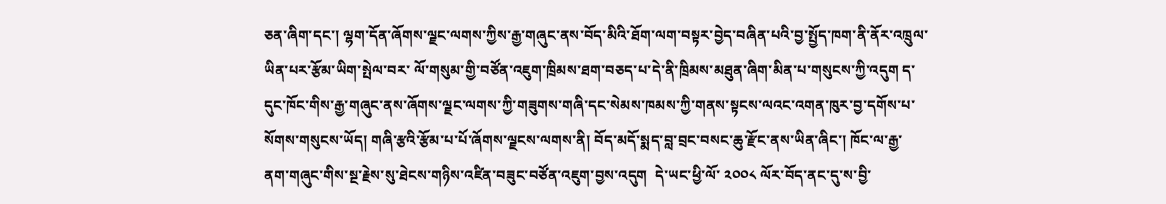ཅན་ཞིག་དང་། ལྷག་དོན་ཞོགས་ལྗང་ལགས་ཀྱིས་རྒྱ་གཞུང་ནས་བོད་མིའི་ཐོག་ལག་བསྟར་བྱེད་བཞིན་པའི་བྱ་སྤྱོད་ཁག་ནི་ནོར་འཁྲུལ་ཡིན་པར་རྩོམ་ཡིག་སྤེལ་བར་ ལོ་གསུམ་གྱི་བཙོན་འཇུག་ཁྲིམས་ཐག་བཅད་པ་དེ་ནི་ཁྲིམས་མཐུན་ཞིག་མིན་པ་གསུངས་ཀྱི་འདུག ད་དུང་ཁོང་གིས་རྒྱ་གཞུང་ནས་ཞོགས་ལྗང་ལགས་ཀྱི་གཟུགས་གཞི་དང་སེམས་ཁམས་ཀྱི་གནས་སྟངས་ལའང་འགན་ཁུར་བྱ་དགོས་པ་སོགས་གསུངས་ཡོད། གཞི་རྩའི་རྩོམ་པ་པོ་ཞོགས་ལྗངས་ལགས་ནི། བོད་མདོ་སྨད་བླ་བྲང་བསང་ཆུ་རྫོང་ནས་ཡིན་ཞིང་། ཁོང་ལ་རྒྱ་ནག་གཞུང་གིས་སྔ་རྗེས་སུ་ཐེངས་གཉིས་འཛིན་བཟུང་བཙོན་འཇུག་བྱས་འདུག  དེ་ཡང་ཕྱི་ལོ་ ༢༠༠༨ ལོར་བོད་ནང་དུ་ས་བྱི་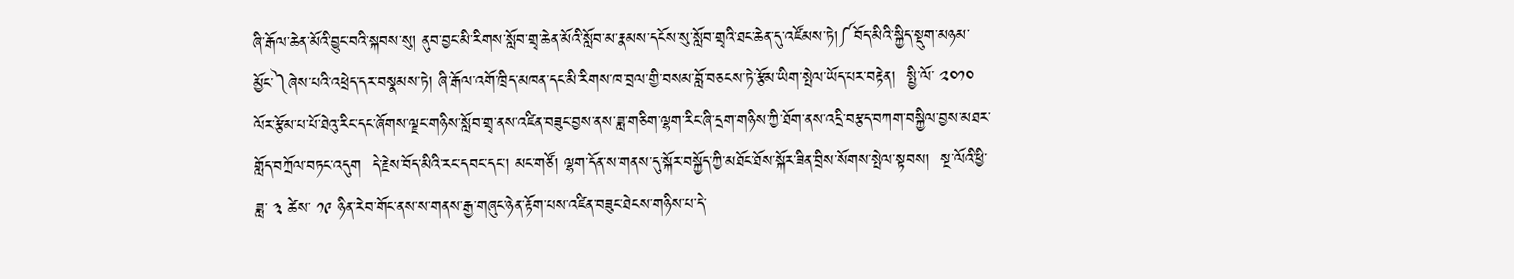ཞི་རྒོལ་ཆེན་མོའི་བྱུང་བའི་སྐབས་སུ། ནུབ་བྱང་མི་རིགས་སློབ་གྲྭ་ཆེན་མོའི་སློབ་མ་རྣམས་དངོས་སུ་སློབ་གྲྭའི་ཐང་ཆེན་དུ་འཛོམས་ཏེ།༼བོད་མིའི་སྐྱིད་སྡུག་མཉམ་མྱོང་༽ཞེས་པའི་འཕྲེད་དར་བསྣམས་ཏེ། ཞི་རྒོལ་འགོ་ཁྲིད་མཁན་དང་མི་རིགས་ཁ་བྲལ་གྱི་བསམ་བློ་བཅངས་ཏེ་རྩོམ་ཡིག་སྤེལ་ཡོད་པར་བརྟེན།  སྤྱི་ལོ་ ༢༠༡༠ ལོར་རྩོམ་པ་པོ་ཐེའུ་རིང་དང་ཞོགས་ལྗང་གཉིས་སློབ་གྲྭ་ནས་འཛིན་བཟུང་བྱས་ནས་ཟླ་གཅིག་ལྷག་རིང་ཞི་དྲག་གཉིས་ཀྱི་ཐོག་ནས་འདྲི་བརྩད་བཀག་བསྐྱིལ་བྱས་མཐར་གློད་བཀྲོལ་བཏང་འདུག  དེ་རྗེས་བོད་མིའི་རང་དབང་དང་། མང་གཙོ། ལྷག་དོན་ས་གནས་དུ་སྐོར་བསྐྱོད་ཀྱི་མཐོང་ཐོས་སྐོར་ཟིན་བྲིས་སོགས་སྤེལ་སྟབས།  སྔ་ལོའི་ཕྱི་ཟླ་ ༣ ཚེས་ ༡༩ ཉིན་རེབ་གོང་ནས་ས་གནས་རྒྱ་གཞུང་ཉེན་རྟོག་པས་འཛིན་བཟུང་ཐེངས་གཉིས་པ་དེ་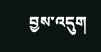བྱས་འདུག